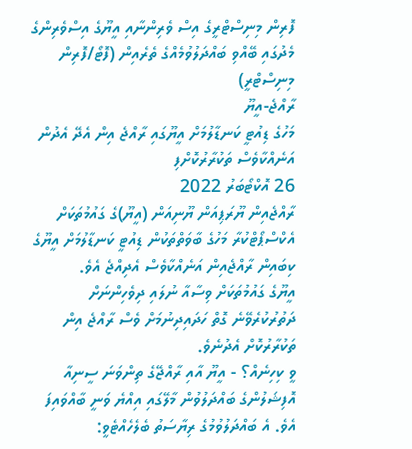ފޮރިން މިނިސްޓްރީގެ އިސް ވެރިންނާއި އީޔޫގެ އިސްވެރިންގެ މެދުގައި ބޭއްވި ބައްދަލުވުމެއްގެ ތެރެއިން (ފޮޓޯ/ފޮރިން މިނިސްޓްރީ)
ރާއްޖެ-އީޔޫ
މަހުގެ ޑިއުޓީ ކަނޑާލުމަށް އީޔޫގައި ރާއްޖެ އިން އެދޭ އެދުން އަނެއްކާވެސް ތަކުރާރުކޮށްފި
26 އޮކްޓޯބަރު 2022
ރާއްޖެއިން ޔޫރަޕިއަން ޔޫނިއަން (އީޔޫ)ގެ ގައުމުތަކަށް އެކްސްޕޯޓްކުރާ މަހުގެ ބާވަތްތަކުން ޑިއުޓީ ކަނޑާލުމަށް އީޔޫގެ ކިބައިން ރާއްޖެއިން އަނެއްކާވެސް އެދިއްޖެ އެވެ.
އީޔޫގެ ގައުމުތަކަށް ވިސާއާ ނުލައި ދިވެހިންނަށް ދަތުރުކުރެވޭނެ ގޮތް ހަދައިދިނުމަށް ވެސް ރާއްޖެ އިން ތަކުރާރުކޮށް އެދުނެވެ.
ވީ ކިހިނެއް؟ - އީޔޫ އާއި ރާއްޖޭގެ ތިންވަނަ ސީނިއާ އޮފިޝަލުންގެ ބައްދަލުވުން މާލޭގައި އިއްޔެ ވަނީ ބާއްވައިފަ އެވެ. އެ ބައްދަލުވުމުގެ ރިޔާސަތު ބެލެހެއްޓެވީ: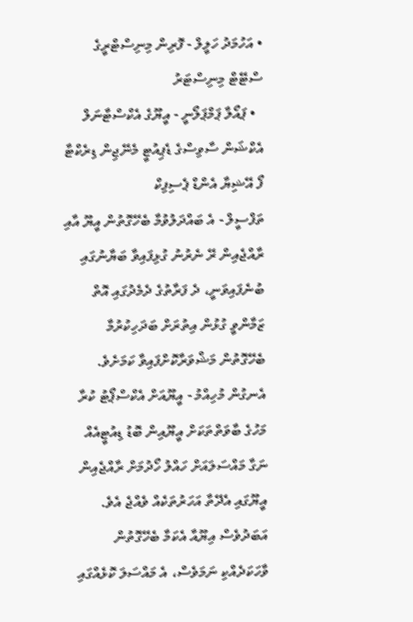• އަހުމަދު ހަލީލް - ފޮރިން މިނިސްޓްރީގެ ސްޓޭޓް މިނިސްޓަރު
  • ޕައޯލާ ޕަމްޕަލޯނީ - އީޔޫގެ އެކްސްޓާނަލް އެކްޝަން ސާވިސްގެ ޑެޕިއުޓީ މެނޭޖިން ޑިރެކްޓާ ފޯ އޭޝިޔާ އެންޑް ޕެސިފިކް
ތަފްސީލް - އެ ބައްދަލުވުމާ ބެހޭގޮތުން އީޔޫ އާއި ރާއްޖެއިން ރޭ ނެރުނު ގުޅިފައިވާ ބަޔާނުގައި ބުނެފައިވަނީ، ދެ ފަރާތުގެ ދެމެދުގައި އޮތް ޒަމާންވީ ގުޅުން އިތުރަށް ބަދަހިކުރުމާ ބެހޭގޮތުން މަޝްވަރާކޮށްފައިވާ ކަމަށެވެ.
އެނގުން މުހިއްމު - އީޔޫއަށް އެކްސްޕޯޓު ކުރާ މަހުގެ ބާވަތްތަކަށް އީޔޫއިން ބޮޑު ޑިއުޓީއެއް ނަގާ މައްސަލައަށް ހައްލު ހޯދުމަށް ރާއްޖެއިން އީޔޫގައި އެދޭތާ އަހަރުތަކެއް ވެއްޖެ އެވެ. އަބަދުވެސް އިޔޫއާ އެކަމާ ބެހޭގޮތުން ވާހަކަދެއްކި ނަމަވެސް، އެ މައްސަލަ ކޮޅެއްގައި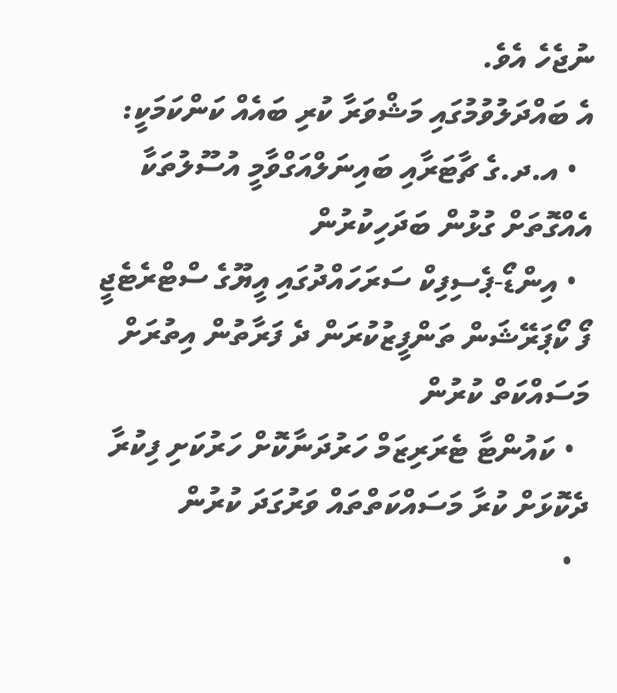ނުޖެހެ އެވެ.
އެ ބައްދަލުވުމުގައި މަޝްވަރާ ކުރި ބައެއް ކަންކަމަކީ:
  • އ.ދ.ގެ ޗާޓަރާއި ބައިނަލްއަގްވާމީ އުސޫލުތަކާ އެއްގޮތަށް ގުޅުން ބަދަހިކުރުން
  • އިންޑޯ-ޕެސިފިކް ސަރަހައްދުގައި އީޔޫގެ ސްޓްރެޓެޖީ ފޯ ކޯޕަރޭޝަން ތަންފީޒުކުރަން ދެ ފަރާތުން އިތުރަށް މަސައްކަތް ކުރުން
  • ކައުންޓާ ޓެރަރިޒަމް ހަރުދަނާކޮށް ހަރުކަށި ފިކުރާ ދެކޮޅަށް ކުރާ މަސައްކަތްތައް ވަރުގަދަ ކުރުން
  •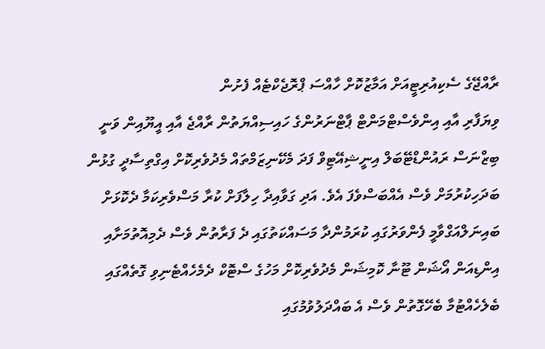ރާއްޖޭގެ ސެކިއުރިޓީއަށް އަމާޒުކޮށް ހާއްސަ ޕްރޮޖެކްޓެއް ފެށުން
ވިޔަފާރި އާއި އިންވެސްޓްމަންޓް ޕާޓްނަރުންގެ ހައިސިއްޔަތުން ރާއްޖެ އާއި އީޔޫއިން ވަނީ ބިޒްނަސް ރައުންޑްޓޭބަލް އިނީޝިއޭޓިވް ފަދަ މެކޭނިޒަމްތައް މެދުވެރިކޮށް އިގްތިސާދީ ގުޅުން ބަދަހިކުރުމަށް ވެސް އެއްބަސްވެފަ އެވެ. އަދި ގަވާއިދާ ހިލާފަށް ކުރާ މަސްވެރިކަމާ ދެކޮޅަށް ބައިނަލްއަގްވާމީ ފެންވަރުގައި ކުރަމުންދާ މަސައްކަތުގައި ދެ ފަރާތުން ވެސް ދެމިއޮތުމަށާއި އިންޑިއަން އޯޝަން ޓޫނާ ކޮމިޝަން މެދުވެރިކޮށް މަހުގެ ސްޓޮކް ދެމެހެއްޓެނިވި ގޮތެއްގައި ބެލެހެއްޓުމާ ބެހޭގޮތުން ވެސް އެ ބައްދަލުވުމުގައި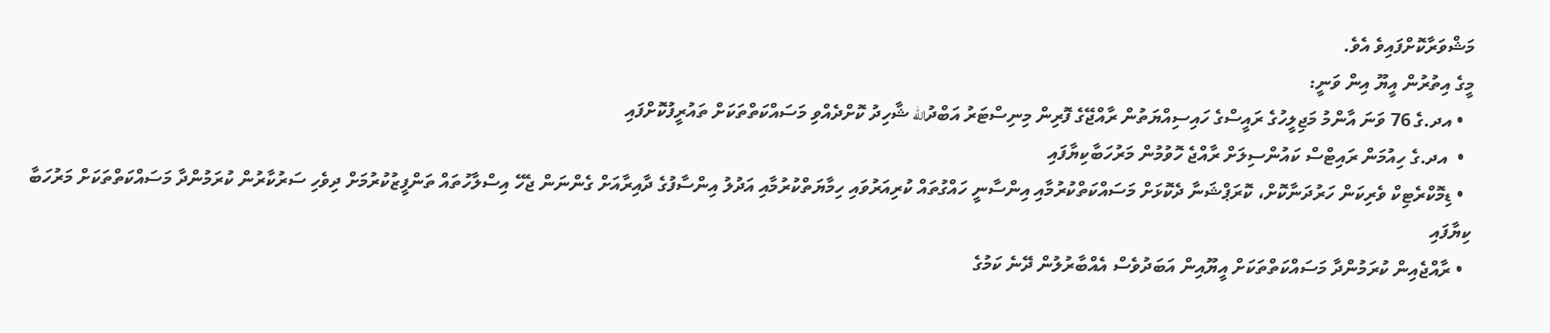މަޝްވަރާކޮށްފައިވެ އެވެ.
މީގެ އިތުރުން އީޔޫ އިން ވަނީ:
  • އދ.ގެ 76 ވަނަ އާންމު މަޖިލީހުގެ ރައީސްގެ ހައިސިއްޔަތުން ރާއްޖޭގެ ފޮރިން މިނިސްޓަރު އަބްދުالله ޝާހިދު ކޮށްދެއްވި މަސައްކަތްތަކަށް ތައުރީފުކޮށްފައި
  •  އދ.ގެ ހިއުމަން ރައިޓްސް ކައުންސިލަށް ރާއްޖެ ހޮވުމުން މަރުހަބާކިޔާފައި
  • ޑިމޮކްރެޓިކް ވެރިކަން ހަރުދަނާކޮށް، ކޮރަޕްޝަނާ ދެކޮޅަށް މަސައްކަތްކުރުމާއި އިންސާނީ ހައްގުތައް ކުރިއަރުވައި ހިމާޔަތްކުރުމާއި އަދުލު އިންސާފުގެ ދާއިރާއަށް ގެންނަން ޖެހޭ އިސްލާހުތައް ތަންފީޒުކުރުމަށް ދިވެހި ސަރުކާރުން ކުރަމުންދާ މަސައްކަތްތަކަށް މަރުހަބާ ކިޔާފައި
  • ރާއްޖެއިން ކުރަމުންދާ މަސައްކަތްތަކަށް އީޔޫއިން އަބަދުވެސް އެއްބާރުލުން ދޭނެ ކަމުގެ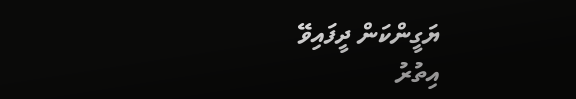ޔަގީންކަން ދީފައިވޭ
އިތުރު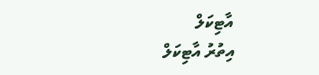އާޓިކަލް
އިތުރު އާޓިކަލް